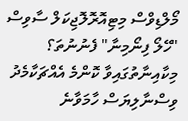މޯލްޑިވްސް މިޓިއޮރޮލޮޖިކަލް ސާވިސް
"ހޭލޯ ފިނޯމިނާ" ފެނުނުތަ؟
މިކާއިނާތުގައިވާ ކޮންމެ އެއްޗަކާމެދު ވިސްނާލިޔަސް ހާމަވާނެ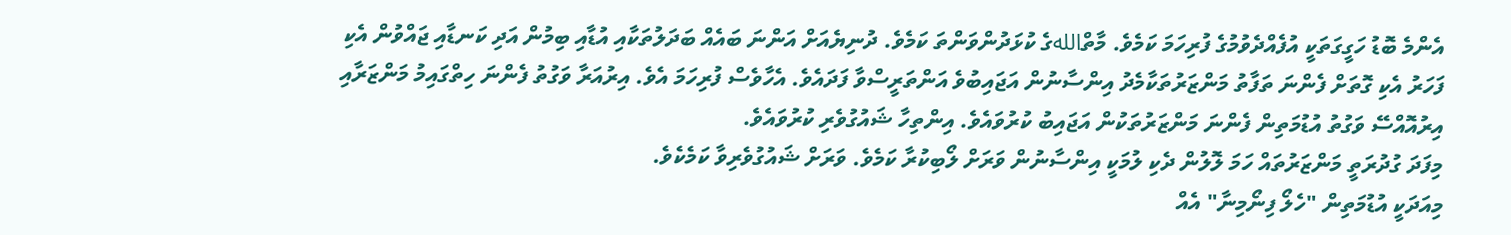އެންމެ ބޮޑު ހަގީގަތަކީ އުފެއްދެވުމުގެ ފުރިހަމަ ކަމެވެ. މާތްاللهގެ ކުޅަދުންވަންތަ ކަމެވެ. ދުނިޔެއަށް އަންނަ ބައެއް ބަދަލުތަކާއި އުޑާއި ބިމުން އަދި ކަނޑާއި ޖައްވުން އެކި ފަހަރު އެކި ގޮތަށް ފެންނަ ތަފާތު މަންޒަރުތަކާމެދު އިންސާނުން އަޖައިބުވެ އަންތަރީސްވާ ފަދައެވެ. އެހާވެސް ފުރިހަމަ އެވެ. އިރުއަރާ ވަގުތު ފެންނަ ހިތްގައިމު މަންޒަރާއި އިރުއޮއްސޭ ވަގުތު އުޑުމަތިން ފެންނަ މަންޒަރުތަކުން އަޖައިބު ކުރުވައެވެ. އިންތިހާ ޝައުގުވެރި ކުރުވައެވެ.
މިފަދަ ގުދުރަތީ މަންޒަރުތައް ހަމަ ލޮލުން ދެކި ލުމަކީ އިންސާނުން ވަރަށް ލޯބިކުރާ ކަމެވެ. ވަރަށް ޝައުގުވެރިވާ ކަމެކެވެ.
މިއަދަކީ އުޑުމަތިން "ހެލޯ ފިނޯމިނާ" އެއް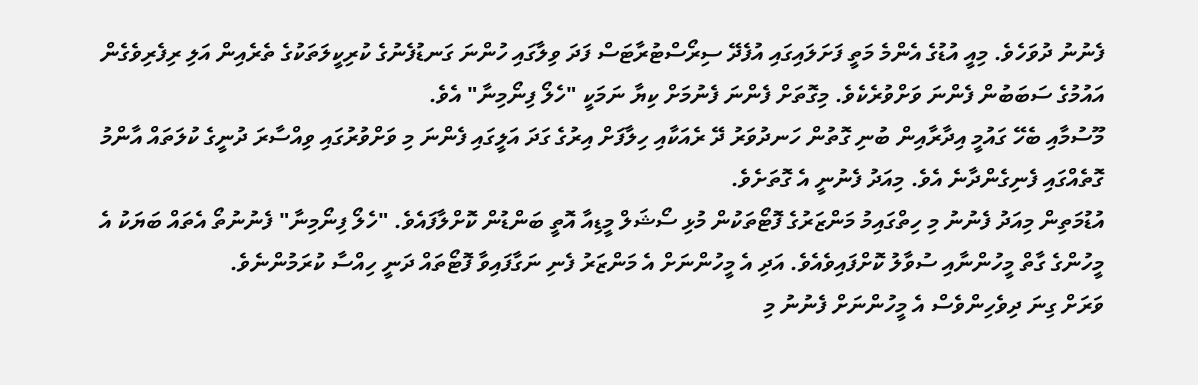ފެނުނު ދުވަހެވެ. މިއީ އުޑުގެ އެންމެ މަތީ ފަށަލައިގައި އުފެދޭ ސިރޯސްޓުރާޓަސް ފަދަ ވިލާގައި ހުންނަ ގަނޑުފެނުގެ ކުރިކީލަތަކުގެ ތެރެއިން އަލި ރިފެރިވެގެން އައުމުގެ ސަބަބުން ފެންނަ ވަށްވުރެކެވެ. މިގޮތަށް ފެންނަ ފެނުމަށް ކިޔާ ނަމަކީ "ހެލޯ ފިނޯމިނާ" އެވެ.
މޫސުމާއި ބެހޭ ގައުމީ އިދާރާއިން ބުނި ގޮތުން ހަނދުވަރު ދޭ ރެއަކާއި ހިލާފަށް އިރުގެ ގަދަ އަލީގައި ފެންނަ މި ވަށްވުރުގައި ވިއްސާރަ ދުނީގެ ކުލަތައް އާންމު ގޮތެއްގައި ފެނިގެންދާނެ އެވެ. މިއަދު ފެނުނީ އެ ގޮތަށެވެ.
އުޑުމަތިން މިއަދު ފެނުނު މި ހިތްގައިމު މަންޒަރުގެ ފޮޓޯތަކުން މުޅި ސޯޝަލް މީޑިއާ އޮތީ ބަންޑުން ކޮށްލާފައެވެ. "ހެލޯ ފިނޯމިނާ" ފެނުނުތޯ އެތައް ބަޔަކު އެ މީހުންގެ ގާތް މީހުންނާއި ސުވާލު ކޮށްފައިވެއެވެ. އަދި އެ މީހުންނަށް އެ މަންޒަރު ފެނި ނަގާފައިވާ ފޮޓޯތައް ދަނީ ހިއްސާ ކުރަމުންނެވެ.
ވަރަށް ގިނަ ދިވެހިންވެސް އެ މީހުންނަށް ފެނުނު މި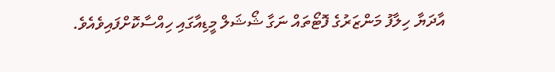އާދަޔާ ހިލާފު މަންޒަރުގެ ފޮޓޯތައް ނަގާ ޝޯޝަލް މީޑިއާގައި ހިއްސާކޮށްފައިވެއެވެ.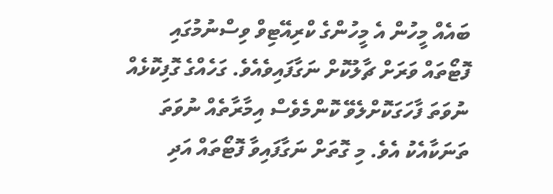ބައެއް މީހުން އެ މީހުންގެ ކްރިއޭޓިވް ވިސްނުމުގައި ފޮޓޯތައް ވަރަށް ޗާލުކޮށް ނަގާފައިވެއެވެ. ގަހެއްގެ ގޮފިކޮޅެއް ނުވަތަ ފާހަގަކޮށްލެވޭ ކޮންމެވެސް އިމާރާތެއް ނުވަތަ ތަނަކާއެކު އެވެ. މި ގޮތަށް ނަގާފައިވާ ފޮޓޯތައް އަދި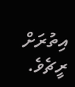އިތުރަށް ރީޗެވެ.